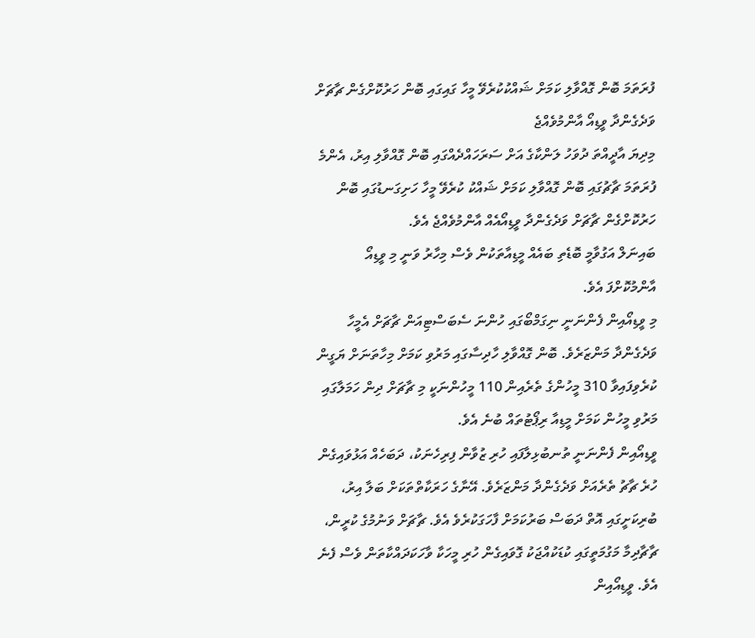ފުރަތަމަ ބޮން ގޮއްވާލި ކަމަށް ޝައްކުކުރެވޭ މީހާ ގައިގައި ބޮން ހަރުކޮށްގެން ޗާޗަށް ވަދެގެންދާ ވީޑިއޯ އާންމުވެއްޖެ
މިދިޔަ އާދީއްތަ ދުވަހު ލަންކާގެ އަށް ސަރަހައްދެއްގައި ބޮން ގޮއްވާލި އިރު، އެންމެ ފުރަތަމަ ޗާޗުގައި ބޮން ގޮއްވާލި ކަމަށް ޝައްކު ކުރެވޭ މީހާ ހަށިގަނޑުގައި ބޮން ހަރުކޮށްގެން ޗާޗަށް ވަދެގެންދާ ވީޑިއޯއެއް އާންމުވެއްޖެ އެވެ.
ބައިނަލް އަގުވާމީ ބޮޑެތި ބައެއް މީޑިއާތަކުން ވެސް މިހާރު ވަނީ މި ވީޑިއޯ އާންމުކޮށްފަ އެވެ.
މި ވީޑިއޯއިން ފެންނަނީ ނިގަމްބޯގައި ހުންނަ ސެބަސްޓިއަން ޗާޗަށް އެމީހާ ވަދެގެންދާ މަންޒަރެވެ. ބޮން ގޮއްވާލި ހާދިސާގައި މަރުވި ކަމަށް މިހާތަނަށް ޔަގީން ކުރެވިފައިވާ 310 މީހުންގެ ތެރެއިން 110 މީހުންނަކީ މި ޗާޗަށް ދިން ހަމަލާގައި މަރުވި މީހުން ކަމަށް މީޑިއާ ރިޕޯޓުތައް ބުނެ އެވެ.
ވީޑިއޯއިން ފެންނަނީ ތުނބުޅިލާފައި ހުރި ޒުވާން ފިރިހެނަކު، ދަބަހެއް އަޅުވައިގެން ހުރެ ޗާޗު ތެރެއަށް ވަދެގެންދާ މަންޒަރެވެ. އޭނާގެ ހަރަކާތްތަކަށް ބަލާ އިރު، ބުރިކަށީގައި އޮތް ދަބަސް ބަރުކަމަށް ފާހަގަކުރެވެ އެވެ. ޗާޗަށް ވަނުމުގެ ކުރީން، ޗާޗާދިމާ މަގުމަތީގައި ކުޑަކުއްޖަކު ގޮވައިގެން ހުރި މީހަކާ ވާހަކަދައްކާތަން ވެސް ފެނެ އެވެ. ވީޑިއޯއިން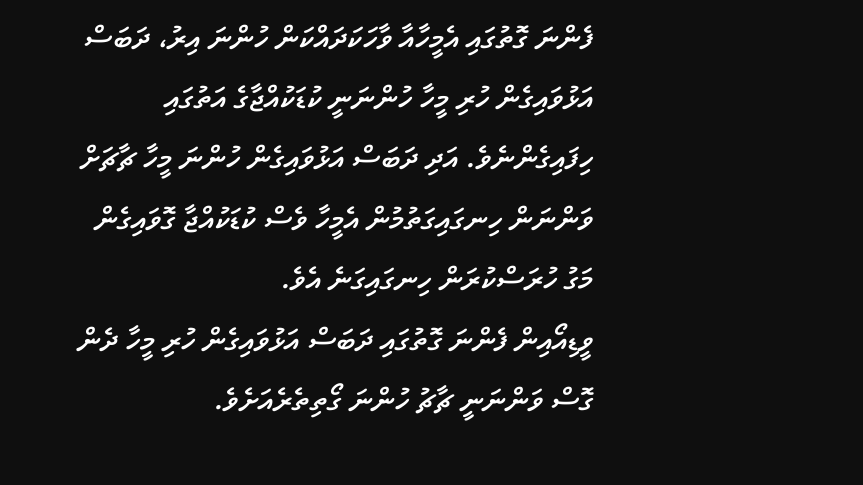ފެންނަ ގޮތުގައި އެމީހާއާ ވާހަކަދައްކަން ހުންނަ އިރު، ދަބަސް އަޅުވައިގެން ހުރި މީހާ ހުންނަނީ ކުޑަކުއްޖާގެ އަތުގައި ހިފައިގެންނެވެ. އަދި ދަބަސް އަޅުވައިގެން ހުންނަ މީހާ ޗާޗަށް ވަންނަން ހިނގައިގަތުމުން އެމީހާ ވެސް ކުޑަކުއްޖާ ގޮވައިގެން މަގު ހުރަސްކުރަން ހިނގައިގަނެ އެވެ.
ވީޑިއޯއިން ފެންނަ ގޮތުގައި ދަބަސް އަޅުވައިގެން ހުރި މީހާ ދެން ގޮސް ވަންނަނީ ޗާޗު ހުންނަ ގޯތިތެރެއަށެވެ.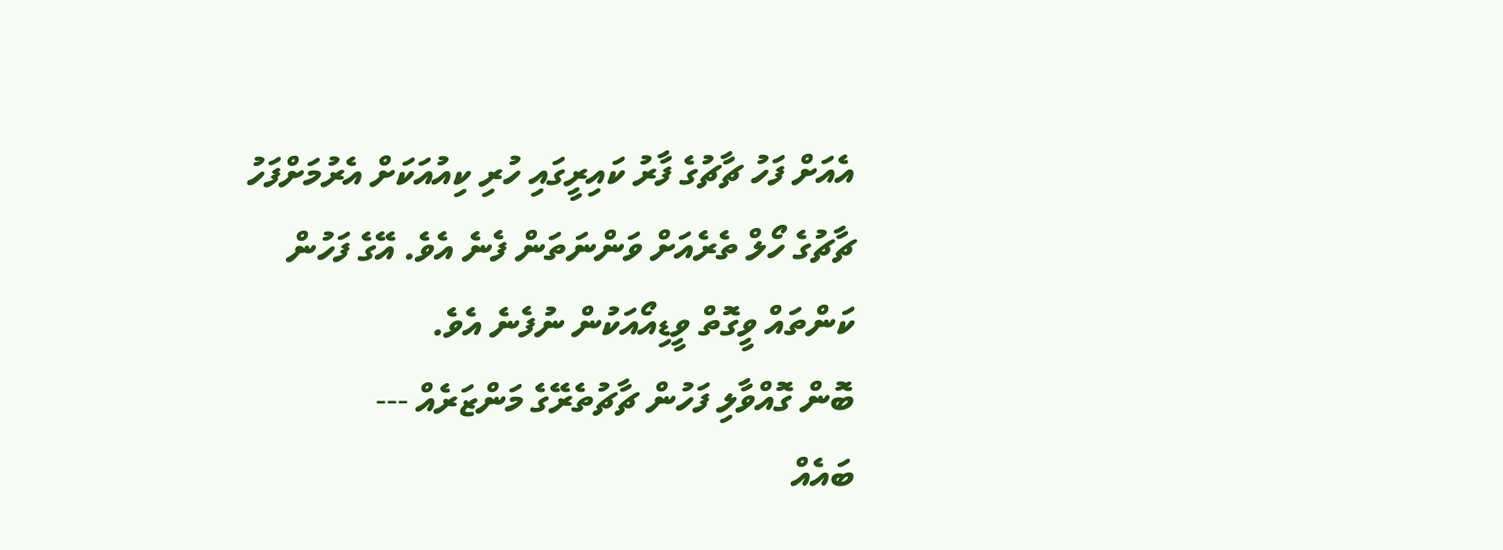އެއަށް ފަހު ޗާޗުގެ ފާރު ކައިރީގައި ހުރި ކިއުއަކަށް އެރުމަށްފަހު ޗާޗުގެ ހޯލް ތެރެއަށް ވަންނަތަން ފެނެ އެވެ. އޭގެ ފަހުން ކަންތައް ވީގޮތް ވީޑިއޯއަކުން ނުފެނެ އެވެ.
ބޮން ގޮއްވާލި ފަހުން ޗާޗުތެރޭގެ މަންޒަރެއް ---
ބައެއް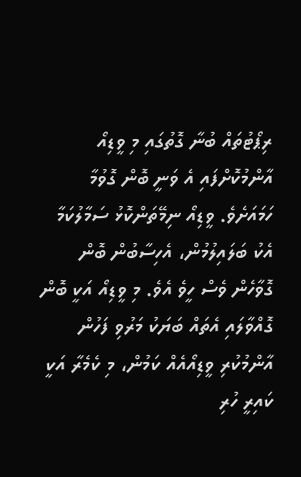ރިޕޯޓުތައް ބުނާ ގޮތުގައި މި ވީޑިއޯ އާންމުކޮށްފައި އެ ވަނީ ބޮން ގޮވުމާ ހަމައަށެވެ. ވީޑިއޯ ނިމޭތަންކޮޅު ސަމާލުކަމާ އެކު ބަލައިލުމުން، އެހިސާބުން ބޮން ގޮވާހެން ވެސް ހީވެ އެވެ. މި ވީޑިއޯ އަކީ ބޮން ގޮއްވާލައި އެތައް ބަޔަކު މަރުވި ފަހުން އާންމުކުރި ވީޑިއޯއެއް ކަމުން، މި ކެމެރާ އަކީ ކައިރީ ހުރި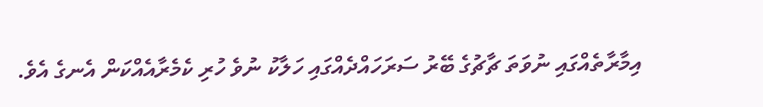އިމާރާތެއްގައި ނުވަތަ ޗާޗުގެ ބޭރު ސަރަހައްދެއްގައި ހަލާކު ނުވެ ހުރި ކެމެރާއެއްކަން އެނގެ އެވެ.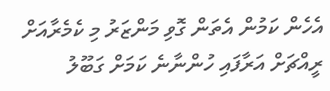އެހެން ކަމުން އެތަން ގޮވި މަންޒަރު މި ކެމެރާއަށް ރީއްޗަށް އަރާފައި ހުންނާނެ ކަމަށް ގަބޫލު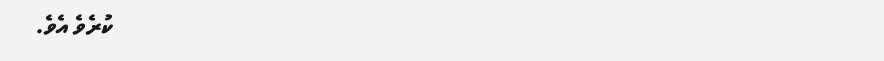ކުރެވެ އެވެ.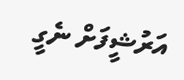އަރުޝީފަށް ނެގީ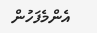އެންމެފަހުން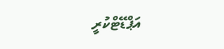އަޕްޑޭޓްކުރީ